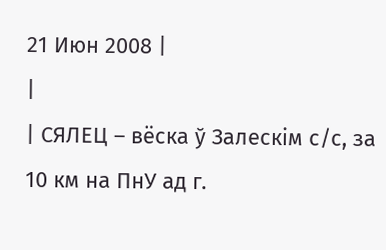21 Июн 2008 |
|
| СЯЛЕЦ – вёска ў Залескім с/с, за 10 км на ПнУ ад г.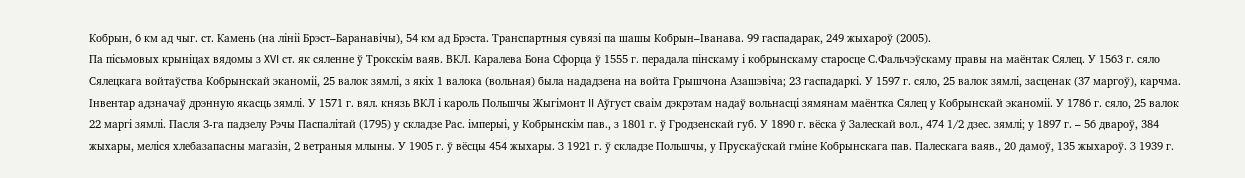Кобрын, 6 км ад чыг. ст. Камень (на лініі Брэст–Баранавічы), 54 км ад Брэста. Транспартныя сувязі па шашы Кобрын–Іванава. 99 гаспадарак, 249 жыхароў (2005).
Па пісьмовых крыніцах вядомы з XVI ст. як сяленне ў Трокскім ваяв. ВКЛ. Каралева Бона Сфорца ў 1555 г. перадала пінскаму і кобрынскаму старосце С.Фальчэўскаму правы на маёнтак Сялец. У 1563 г. сяло Сялецкага войтаўства Кобрынскай эканоміі, 25 валок зямлі, з якіх 1 валока (вольная) была нададзена на войта Грышчона Азашэвіча; 23 гаспадаркі. У 1597 г. сяло, 25 валок зямлі, засценак (37 маргоў), карчма. Інвентар адзначаў дрэнную якасць зямлі. У 1571 г. вял. князь ВКЛ і кароль Польшчы Жыгімонт II Аўгуст сваім дэкрэтам надаў вольнасці зямянам маёнтка Сялец у Кобрынскай эканоміі. У 1786 г. сяло, 25 валок 22 маргі зямлі. Пасля 3-га падзелу Рэчы Паспалітай (1795) у складзе Рас. імперыі, у Кобрынскім пав., з 1801 г. ў Гродзенскай губ. У 1890 г. вёска ў Залескай вол., 474 1/2 дзес. зямлі; у 1897 г. – 56 двароў, 384 жыхары, меліся хлебазапасны магазін, 2 ветраныя млыны. У 1905 г. ў вёсцы 454 жыхары. З 1921 г. ў складзе Польшчы, у Прускаўскай гміне Кобрынскага пав. Палескага ваяв., 20 дамоў, 135 жыхароў. З 1939 г.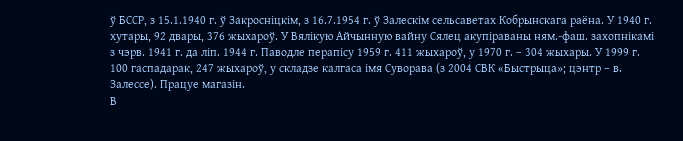ў БССР, з 15.1.1940 г. ў Закросніцкім, з 16.7.1954 г. ў Залескім сельсаветах Кобрынскага раёна. У 1940 г. хутары, 92 двары, 376 жыхароў. У Вялiкую Айчынную вайну Сялец акупіраваны ням.-фаш. захопнікамі з чэрв. 1941 г. да ліп. 1944 г. Паводле перапісу 1959 г. 411 жыхароў, у 1970 г. – 304 жыхары. У 1999 г. 100 гаспадарак, 247 жыхароў, у складзе калгаса імя Суворава (з 2004 СВК «Быстрыца»; цэнтр – в. Залессе). Працуе магазін.
В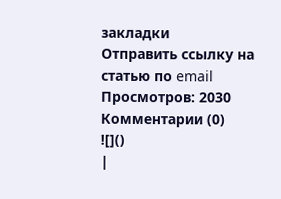закладки
Отправить ссылку на статью по email
Просмотров: 2030 Комментарии (0)
![]()
|